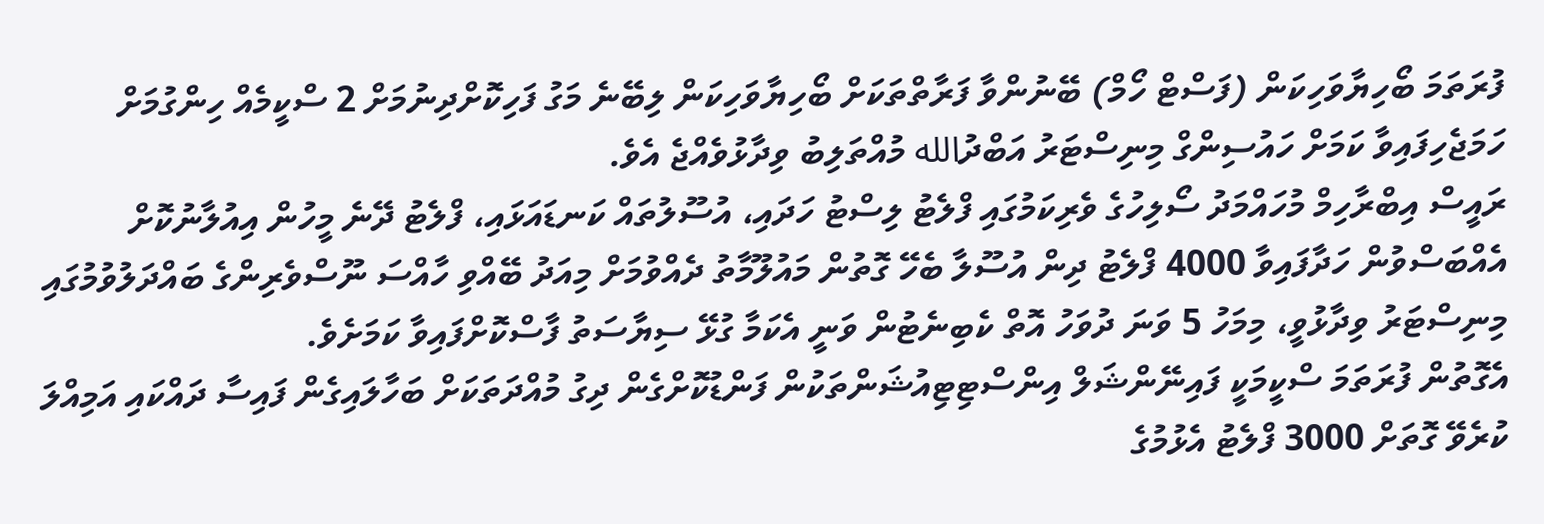ފުރަތަމަ ބޯހިޔާވަހިކަން (ފަސްޓް ހޯމް) ބޭނުންވާ ފަރާތްތަކަށް ބޯހިޔާވަހިކަން ލިބޭނެ މަގު ފަހިކޮށްދިނުމަށް 2 ސްކީމެއް ހިންގުމަށް ހަމަޖެހިފައިވާ ކަމަށް ހައުސިންގް މިނިސްޓަރު އަބްދުالله މުއްތަލިބު ވިދާޅުވެއްޖެ އެވެ.
ރައީސް އިބްރާހިމް މުހައްމަދު ސޯލިހުގެ ވެރިކަމުގައި ފްލެޓު ލިސްޓު ހަދައި، އުސޫލުތައް ކަނޑައަޅައި، ފްލެޓު ދޭނެ މީހުން އިއުލާނުކޮށް އެއްބަސްވުން ހަދާފައިވާ 4000 ފްލެޓު ދިން އުސޫލާ ބެހޭ ގޮތުން މައުލޫމާތު ދެއްވުމަށް މިއަދު ބޭއްވި ހާއްސަ ނޫސްވެރިންގެ ބައްދަލުވުމުގައި މިނިސްޓަރު ވިދާޅުވީ، މިމަހު 5 ވަނަ ދުވަހު އޮތް ކެބިނެޓުން ވަނީ އެކަމާ ގުޅޭ ސިޔާސަތު ފާސްކޮށްފައިވާ ކަމަށެވެ.
އެގޮތުން ފުރަތަމަ ސްކީމަކީ ފައިނޭންޝަލް އިންސްޓިޓިއުޝަންތަކުން ފަންޑުކޮށްގެން ދިގު މުއްދަތަކަށް ބަހާލައިގެން ފައިސާ ދައްކައި އަމިއްލަ ކުރެވޭ ގޮތަށް 3000 ފްލެޓު އެޅުމުގެ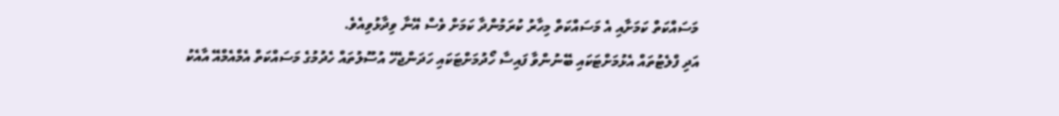މަސައްކަތް ކަމަށާއި އެ މަސައްކަތް މިހާރު ކުރަމުންދާ ކަމަށް ވެސް އޭނާ ވިދާޅުވިއެވެ.
އަދި ފްލެޓުތައް އެޅުމަށްޓަކައި ބޭނުންވާ ފައިސާ ހޯދުމަށްޓަކައި ހަދަންޖެހޭ އުސޫލުތައް ހެދުމުގެ މަސައްކަތް އެމްއެމްއޭ އާއެކު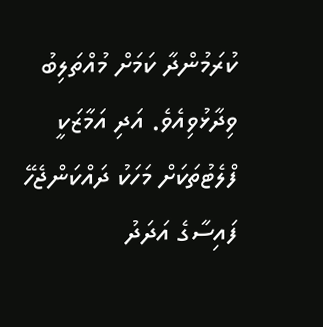ކުރަމުންދާ ކަމަށް މުއްތަލިބު ވިދާޅުވިއެވެ. އަދި އަމާޒަކީ ފްލެޓުތަކަށް މަހަކު ދައްކަންޖެހޭ ފައިސާގެ އަދަދު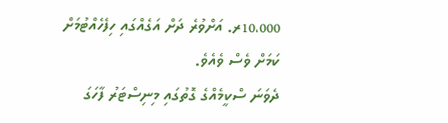10،000ރ. އަށްވުރެ ދަށް އަގެއްގައި ހިފެހެއްޓުމަށް ކަމަށް ވެސް ވެއެވެ.
ދެވަނަ ސްކީމެއްގެ ގޮތުގައި މިނިސްޓަރު ފާހަގަ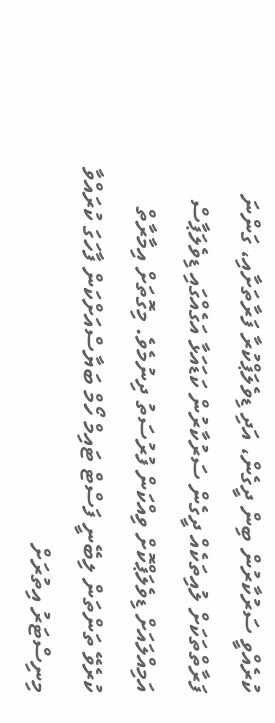ކުރެއްވީ ސަރުކާރުން ބިން ދީގެން، އަދި ޑިވެލަޕްކުރާ ފަރާތަށާއި، ގަންނަ ފަރާތްތަކަށް ލުއިތަކެއް ދީގެން ސަރުކާރުން ކަޑައަޅާ އަގެއްގައި ޑިވެލަޕާސް އަމިއްލައަށް ޑިވެލަޕްކޮށް ވިއްކަން ފުރުސަތު ދިނުމެވެ. މިގޮތަށް އިމާރާތް ކުރެވޭ ތަންތަން ލިބޭނީ ފަސްޓް ޓައިމް ހޯމް ބަޔާސްއަށްކަން ފާހަގަ ކުރައްވާ މިނިސްޓަރު އިތުރަށް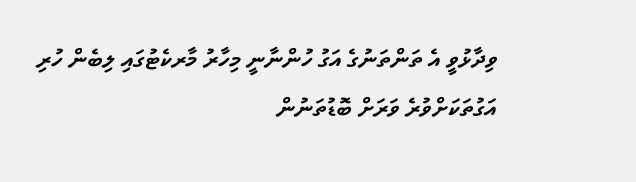ވިދާޅުވީ އެ ތަންތަނުގެ އަގު ހުންނާނީ މިހާރު މާރކެޓުގައި ލިބެން ހުރި އަގުތަކަށްވުރެ ވަރަށް ބޮޑުތަނުން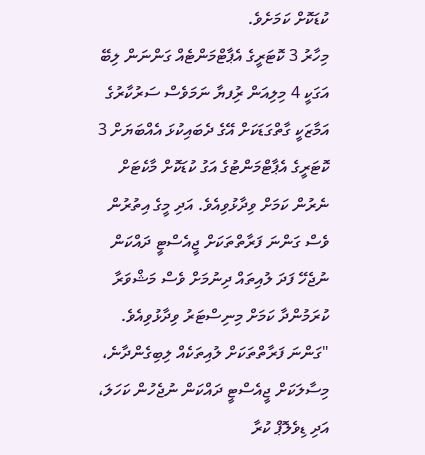ކުޑަކޮށް ކަމަށެވެ.
މިހާރު 3 ކޮޓަރީގެ އެޕާޓްމަންޓެއް ގަންނަން ލިބޭ އަގަކީ 4 މިލިއަން ރުިފޔާ ނަމަވެސް ސަރުކާރުގެ އަމާޒަކީ ގާތްގަޑަކަށް އޭގެ ދެބައިކުޅަ އެއްބަޔަށް 3 ކޮޓަރީގެ އެޕާޓްމަންޓުގެ އަގު ކުޑަކޮށް މާކެޓަށް ނެރުން ކަމަށް ވިދާޅުވިއެވެ. އަދި މީގެ އިތުރުން ވެސް ގަންނަ ފަރާތްތަކަށް ޖީއެސްޓީ ދައްކަން ނުޖެހޭ ފަދަ ލުއިތައް ދިނުމަށް ވެސް މަޝްވަރާ ކުރަމުންދާ ކަމަށް މިނިސްޓަރު ވިދާޅުވިއެވެ.
"ގަންނަ ފަރާތްތަކަށް ލުއިތަކެއް ލިބިގެންދާނެ، މިސާލަކަށް ޖީއެސްޓީ ދައްކަން ނުޖެހުން ކަހަލަ، އަދި ޑިވެލޮޕް ކުރާ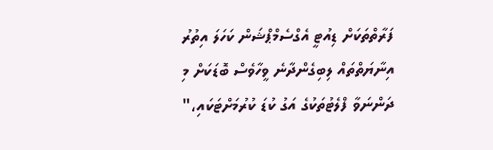ފަރާތްތަކަށް ޑިއުޓީ އެގްސެމްޕްޝަން ކަހަލަ އިތުރު އިނާޔަތްތައް ލިބިގެންދާނެ ވީހާވެސް ބޮޑަކަށް މި ދަންނަވާ ފްލެޓުތަކުގެ އަގު ކުޑަ ކުރުމަށްޓަކައި،"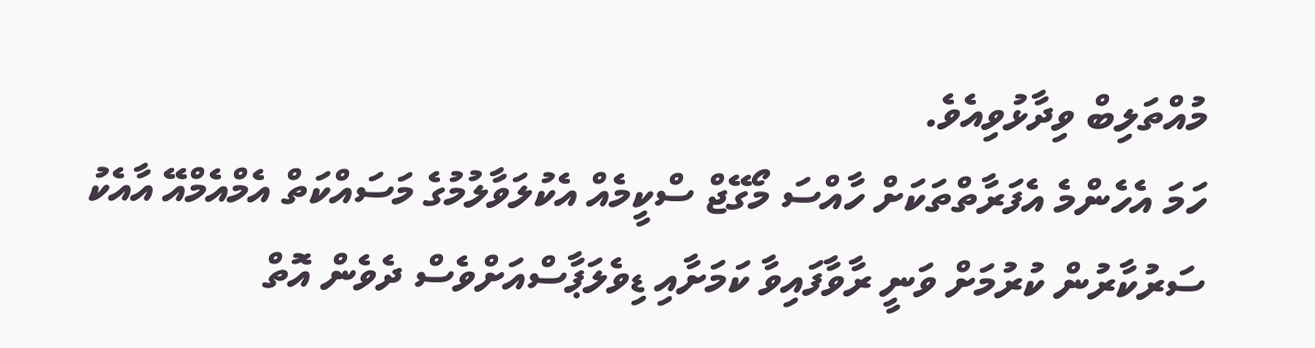މުއްތަލިބް ވިދާޅުވިއެވެ.
ހަމަ އެހެންމެ އެފަރާތްތަކަށް ހާއްސަ މޯގޭޖް ސްކީމެއް އެކުލަވާލުމުގެ މަސައްކަތް އެމްއެމްއޭ އާއެކު ސަރުކާރުން ކުރުމަށް ވަނީ ރާވާފައިވާ ކަމަށާއި ޑިވެލަޕާސްއަށްވެސް ދެވެން އޮތް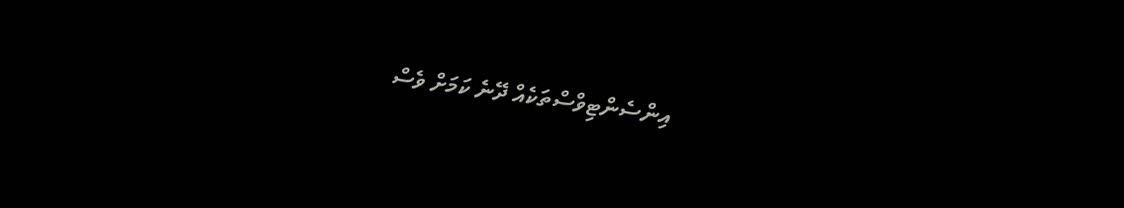އިންސެންޓިވްސްތަކެއް ދޭނެ ކަމަށް ވެސް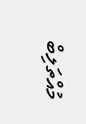މުއްތަލިބް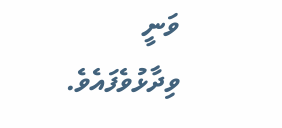ވަނީ ވިދާޅުވެފައެވެ.